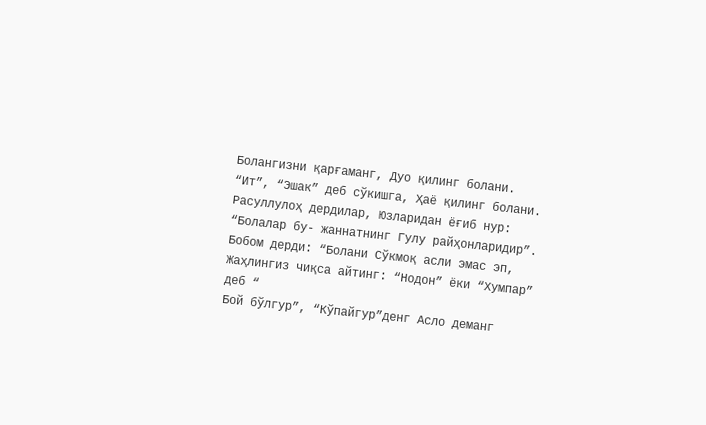Болангизни қарғаманг, Дуо қилинг болани.
“Ит”, “Эшак” деб сўкишга, Ҳаё қилинг болани.
Расуллулоҳ дердилар, Юзларидан ёғиб нур:
“Болалар бу- жаннатнинг Гулу райҳонларидир”.
Бобом дерди: “Болани Сўкмоқ асли эмас эп,
Жаҳлингиз чиқса айтинг: “Нодон” ёки “Хумпар” деб “
Бой бўлгур”, “Кўпайгур”денг Асло деманг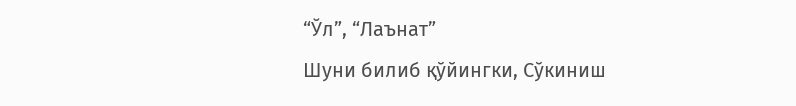“Ўл”, “Лаънат”
Шуни билиб қўйингки, Сўкиниш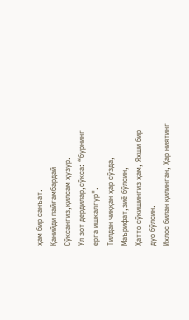ҳам бир санъат.
Қанийди пайғамбардай Сўксангиз,қилсам ҳузур.
Ул зот дердилар,сўкса: “бурнинг ерга ишкалгур".
Тилдан чиққан ҳар сўзда, Маърифат,зиё бўлсин,
Ҳатто сўкишингиз ҳам, Яхши бир дуо бўлсин.
Ихлос билан қилинган, Ҳар ниятинг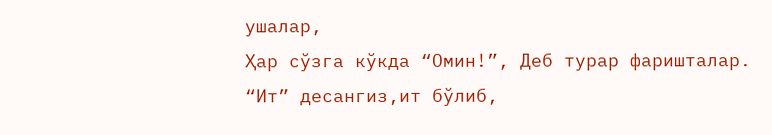ушалар,
Ҳар сўзга кўкда “Омин!”, Деб турар фаришталар.
“Ит” десангиз,ит бўлиб,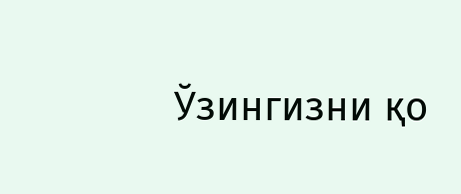Ўзингизни қо